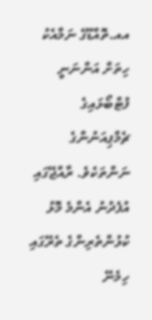އއ.ތޮއްޑޫގެ ނަމާއެކު ހިތަށް އަންނަނީ ފުޓްބޯޅައިގެ ޗެމްޕިއަނުންގެ ނަންތަކެވެ. ރާއްޖޭގައި އުފެދުނު އެންމެ މޮޅު ކުޅުންތެރިންގެ ތެރޭގައި ހިމެނޭ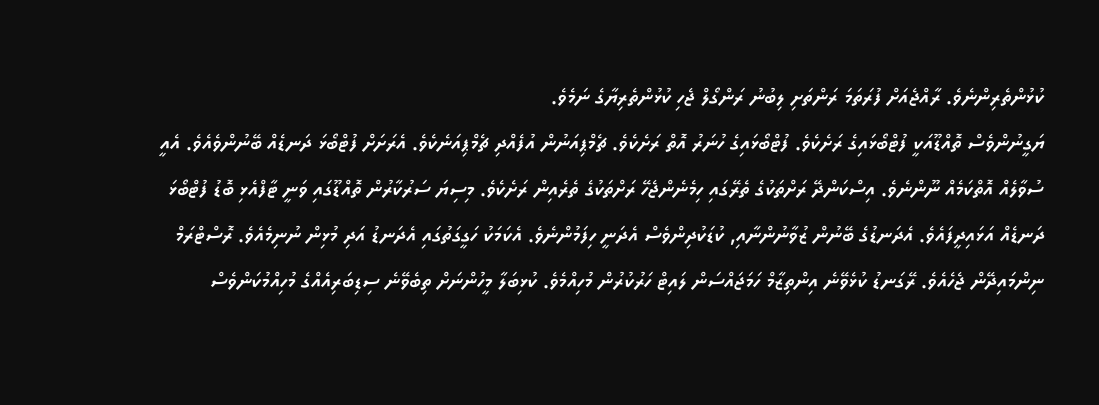ކުޅުންތެރިންނެވެ. ރާއްޖެއަށް ފުރަތަމަ ރަންތަށި ލިބުނު ރަންގޯލް ޖެހި ކުޅުންތެރިޔާގެ ނަމެވެ.
ޔަގީނުންވެސް ތޮއްޑޫއަކީ ފުޓްބޯޅައިގެ ރަށެކެވެ. ފުޓްބޯޅައިގެ ހުނަރު އޮތް ރަށެކެވެ. ޗެމްޕިއަނުން އުފެއްދި ޗެމްޕިއަނެކެވެ. އެރަށަށް ފުޓްބޯޅަ ދަނޑެއް ބޭނުންވެއެވެ. އެއީ ސުވާލެއް އޮތްކަމެއް ނޫންނެވެ. އިސްކަންދޭ ރަށްތަކުގެ ތެރޭގައި ހިމެނެންޖެހޭ ރަށްތަކުގެ ތެރެއިން ރަށެކެވެ. މިސިޔަ ސަރުކާރުން ތޮއްޑޫގައި ވަނީ ޓާފްއެޅި ބޮޑު ފުޓްބޯޅަ ދަނޑެއް އަޅައިދީފައެވެ. އެދަނޑުގެ ބޭނުން ޒުވާނުންނާއި, ކުޑަކުދިންވެސް އެދަނީ ހިފަމުންނެވެ. އެކަމަކު ހަގީގަތުގައި އެދަނޑު އަދި މުޅިން ނުނިމެއެވެ. ރޮސްޓްރަމް ނިންމައިދޭން ޖެހެއެވެ. ރޭގަނޑު ކުޅެވޭނެ އިންތިޒާމް ހަމަޖައްސަން ލައިޓް ހަރުކުރުން މުހިއްމެވެ. ކުޅިބަލާ މީހުންނަށް ތިބެވޭނެ ސިޑިބަރިއެއްގެ މުހިއްމުކަންވެސް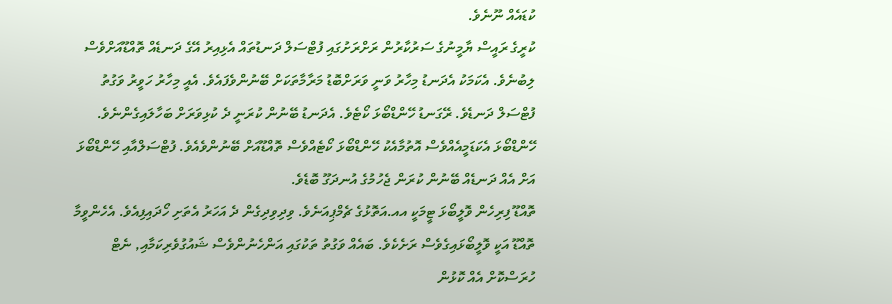ކުޑައެއް ނޫނެވެ.
ކުރީގެ ރައީސް ޔާމީނުގެ ސަރުކާރުން ރަށްރަށުގައި ފުޓްސަލް ދަނޑުތައް އެޅިއިރު އޭގެ ދަނޑެއް ތޮއްޑޫއަށްވެސް ލިބުނެވެ. އެކަމަކު އެދަނޑު މިހާރު ވަނީ ވަރަށްބޮޑު މަރާމާތަކަށް ބޭނުންވެފައެވެ. އެއީ މިހާރު ހަވީރު ވަގުތު ފުޓްސަލް ދަނޑެވެ. ރޭގަނޑު ހޭންޑްބޯޅަ ކޯޓެވެ. އެދަނޑު ބޭނުން ކުރަނީ ދެ ކުޅިވަރަށް ބަހާލައިގެންނެވެ. ހޭންޑްބޯޅަ އެކަޑަމީއެއްވެސް އޮތުމާއެކު ހޭންޑްބޯޅަ ކޯޓެއްވެސް ތޮއްޑޫއަށް ބޭނުންވެއެވެ. ފުޓްސަލްއާއި ހޭންޑްބޯޅަ އަށް އެއް ދަނޑެއް ބޭނުން ކުރަން ޖެހުމުގެ އުނދަގޫ ބޮޑެވެ.
ތޮއްޑޫ ފިރިހެން ވޮލީބޯޅަ ޓީމަކީ އއ.އަތޮޅުގެ ޗެމްޕިއަނެވެ. ވިދިވިދިގެން ދެ އަހަރު އެތަށި ހޯދައިފިއެވެ. އެހެންވީމާ ތޮއްޑޫ އަކީ ވޮލީބޯޅައިގެވެސް ރަށެކެވެ. ބައެއް ވަގުތު ތަކުގައި އަންހެނުންވެސް ޝައުގުވެރިކަމާއި, ނެޓް ހުރަސްކޮށް އެއް ކޮޅުން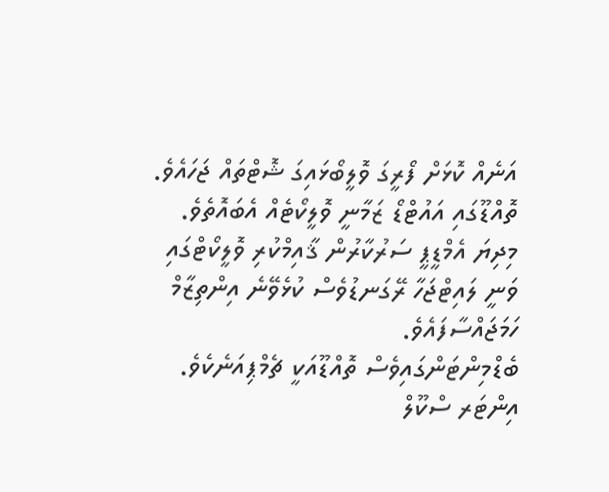އަނެއް ކޮޅަށް ފޯރީގަ ވޮލީބޯޅައިގަ ޝޮޓްތައް ޖަހައެވެ. ތޮއްޑޫގައި އައުޓްޑޯ ޒަމާނީ ވޮލީކޯޓެއް އެބައޮތެވެ. މިދިޔަ އެމްޑީޕީ ސަރުކާރުން ޤާއިމްކުރި ވޮލީކޯޓްގައި ވަނީ ލައިޓްޖަހާ ރޭގަނޑުވެސް ކުޅެވޭނެ އިންތިޒާމް ހަމަޖައްސާފައެވެ.
ބެޑްމިންޓަންގައިވެސް ތޮއްޑޫއަކީ ޗެމްޕިއަނެކެވެ. އިންޓަރ ސްކޫލް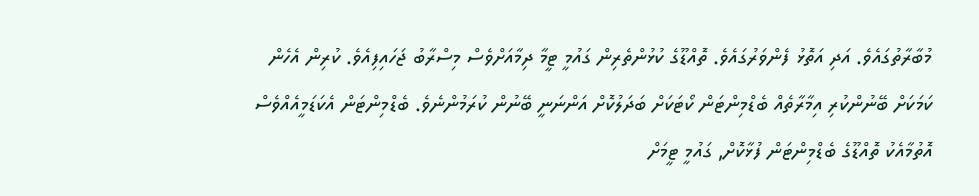މުބާރާތުގައެވެ. އަދި އަތޮޅު ފެންވަރުގައެވެ. ތޮއްޑޫގެ ކުޅުންތެރިން ގައުމީ ޓީމާ ދިމާއަށްވެސް މިސްރާބު ޖަހައިފިއެވެ. ކުރިން އެހެން ކަމަކަށް ބޭނުންކުރި އިމާރާތެއް ބެޑްމިންޓަން ކޯޓަކަށް ބަދަލުކޮށް އަންނަނީ ބޭނުން ކުރަމުންނެވެ. ބެޑްމިންޓަން އެކަޑަމީއެއްވެސް އޮތުމާއެކު ތޮއްޑޫގެ ބެޑްމިންޓަން ފުޅާކޮށް, ގައުމީ ޓީމަށް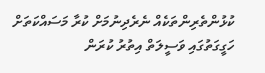ކުޅުންތެރިންތަކެއް ނެރެދިނުމަށް ކުރާ މަސައްކަތަށް ހަގީގަތުގައި ވަސީލަތް އިތުރު ކުރަން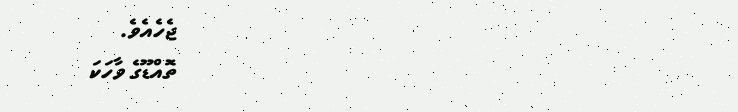ޖެހެއެވެ.
ތޮއްޑޫގެ ވާހަކަ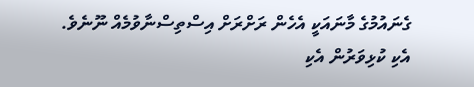ގެނައުމުގެ މާނައަކީ އެހެން ރަށްރަށް އިސްތިސްނާވުމެއް ނޫނެވެ. އެކި ކުޅިވަރުން އެކި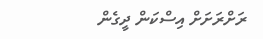ރަށްރަށަށް އިސްކަން ދީގެން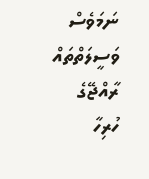ނަމަވެސް ވަސީލަތްތައް ރާއްޖޭގެ ހުރިހާ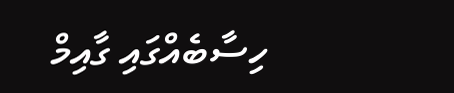ހިސާބެއްގައި ގާއިމް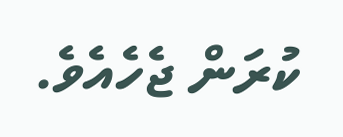ކުރަން ޖެހެއެވެ.